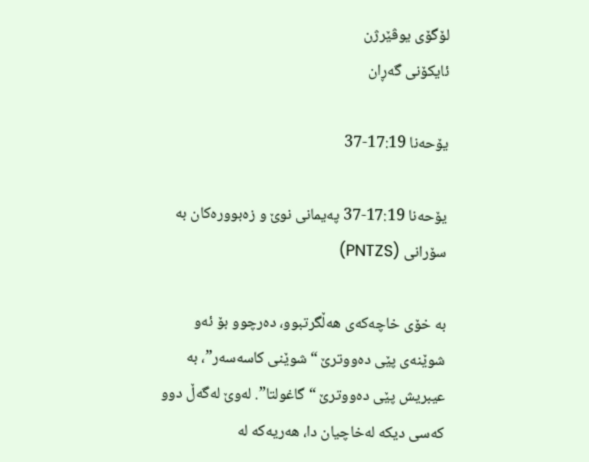لۆگۆی یوڤێرژن
ئایکۆنی گەڕان

یۆحەنا 17:19-37

یۆحەنا 17:19-37 پەیمانی نوێ و زەبوورەکان بە سۆرانی (PNTZS)

به‌ خۆی خاچه‌كه‌ی هه‌ڵگرتبوو، ده‌رچوو بۆ ئه‌و شوێنه‌ی پێی ده‌ووترێ “شوێنی كاسه‌سه‌ر”، به‌ عیبریش پێی ده‌ووترێ “گاغولتا”. له‌وێ له‌گه‌ڵ دوو كه‌سی دیكه‌ له‌خاچیان دا، هه‌ریه‌كه‌ له‌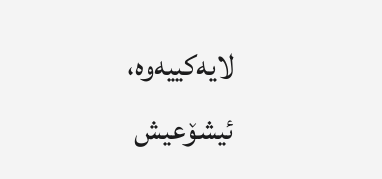لایه‌كییه‌وه‌، ئیشۆعیش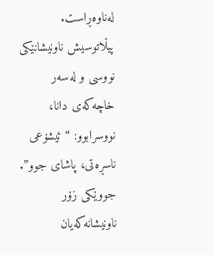له‌ناوه‌ڕاست. پیڵاتوسیش ناونیشانێكی نووسی و له‌سه‌ر خاچه‌كه‌ی دانا، نووسرابوو: “ئیشۆعی ناسڕه‌تی، پاشای جوو”. جووێكی زۆر ناونیشانه‌كه‌یان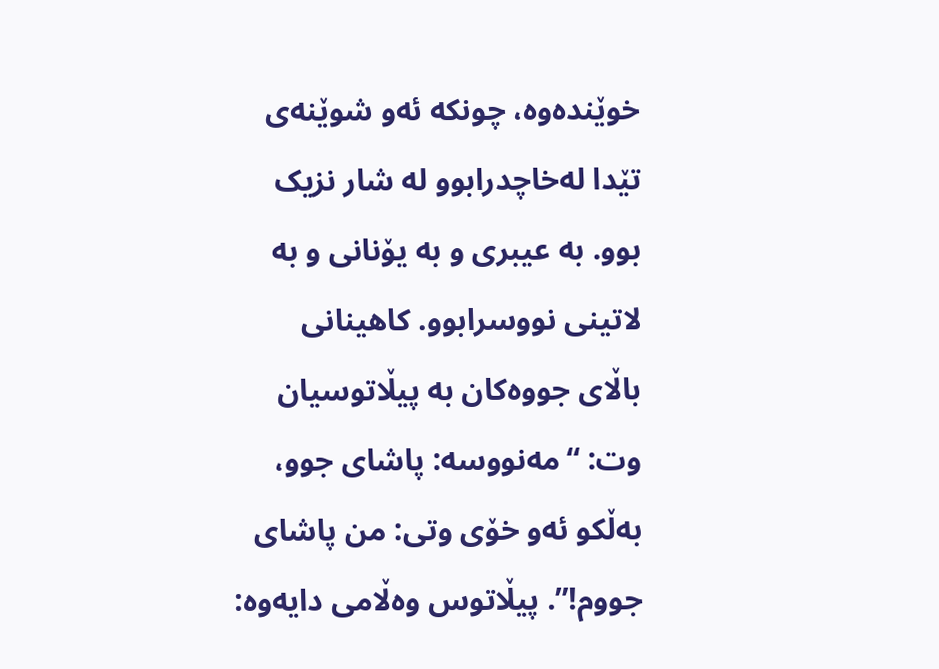خوێنده‌وه‌، چونكه‌ ئه‌و شوێنه‌ی تێدا له‌خاچدرابوو له‌ شار نزیک بوو. به‌ عیبری و به‌ یۆنانی و به‌ لاتینی نووسرابوو. كاهینانی باڵای جووه‌كان به‌ پیڵاتوسیان وت: “مه‌نووسه‌: پاشای جوو، به‌ڵكو ئه‌و خۆی وتی: من پاشای جووم!”. پیڵاتوس وه‌ڵامی دایه‌وه‌: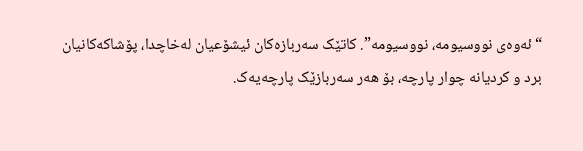“ئه‌وه‌ی نووسیومه‌، نووسیومه‌”. كاتێک سه‌ربازه‌كان ئیشۆعیان له‌خاچدا، پۆشاكه‌كانیان برد و كردیانه‌ چوار پارچه‌، بۆ هه‌ر سه‌ربازێک پارچه‌یه‌ک.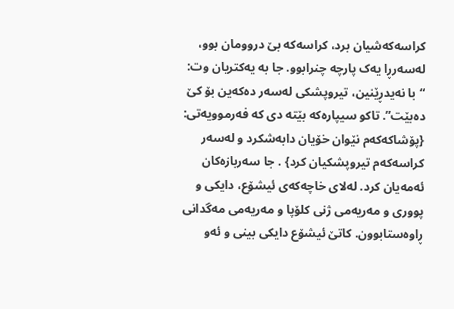كراسه‌كه‌شیان برد، كراسه‌كه‌ بێ دروومان بوو، له‌سه‌رڕا یه‌ک پارچه‌ چنرابوو. جا به‌ یه‌كتریان وت: “با نه‌یدڕێنین، تیروپشكی له‌سه‌ر ده‌كه‌ین بۆ كێ ده‌بێت”. تاكو سیپاره‌كه‌ بێته‌ دی كه‌ فه‌رموویه‌تی: {پۆشاكه‌كه‌م نێوان خۆیان دابه‌شكرد و له‌سه‌ر كراسه‌كه‌م تیروپشكیان كرد} . جا سه‌ربازه‌كان ئه‌مه‌یان كرد. له‌لای خاچه‌كه‌ی ئیشۆع، دایكی و پووری و مه‌ریه‌می ژنی كلۆپا و مه‌ریه‌می مه‌گدانی ڕاوه‌ستابوون. كاتێ ئیشۆع دایكی بینی و ئه‌و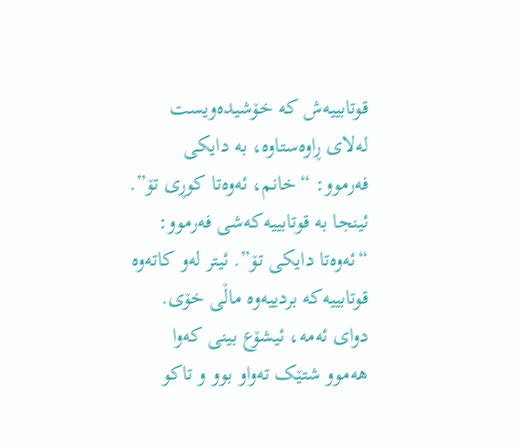قوتابییه‌ش كه‌ خۆشیده‌ویست له‌لای ڕاوه‌ستاوه‌، به‌ دایكی فه‌رموو: “خانم، ئه‌وه‌تا كوڕی تۆ”. ئینجا به‌ قوتابییه‌كه‌شی فه‌رموو: “ئه‌وه‌تا دایكی تۆ”. ئیتر له‌و كاته‌وه‌ قوتابییه‌كه‌ بردییه‌وه‌ ماڵی خۆی. دوای ئه‌مه‌، ئیشۆع بینی كه‌وا هه‌موو شتێک ته‌واو بوو و تاكو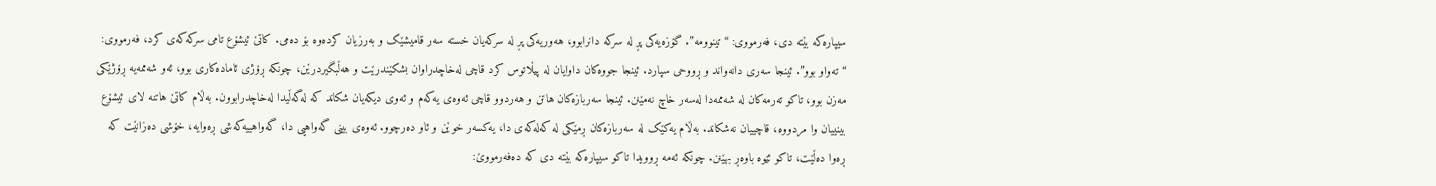سیپاره‌كه‌ بێته‌ دی، فه‌رمووی: “تینوومه‌”. گۆزه‌یه‌كی پڕ له‌ سركه‌ دانرابوو، هه‌وریه‌كی پڕ له‌ سركه‌یان خسته‌ سه‌ر قامیشێک و به‌رزیان كرده‌وه‌ بۆ ده‌می. كاتێ ئیشۆع تامی سركه‌كه‌ی كرد، فه‌رمووی: “ته‌واو بوو”. ئینجا سه‌ری دانه‌واند و ڕووحی سپارد. ئینجا جووه‌كان داوایان له‌ پیڵاتوس كرد قاچی له‌خاچدراوان بشكێندرێت و هه‌ڵبگیردرێن، چونكه‌ ڕۆژی ئاماده‌كاری بوو، ئه‌و شه‌ممه‌یه‌ ڕۆژێكی مه‌زن بوو، تاكو ته‌رمه‌كان له‌ شه‌ممه‌دا له‌سه‌ر خاچ نه‌مێنن. ئینجا سه‌ربازه‌كان هاتن و هه‌ردوو قاچی ئه‌وه‌ی یه‌كه‌م و ئه‌وی دیكه‌یان شكاند كه‌ له‌گه‌ڵیدا له‌خاچدرابوون. به‌ڵام كاتێ هاتنه‌ لای ئیشۆع بینییان وا مردووه‌، قاچییان نه‌شكاند. به‌ڵام یه‌كێک له‌ سه‌ربازه‌كان ڕمێكی له‌ كه‌له‌كه‌ی دا، یه‌كسه‌ر خوێن و ئاو ده‌رچوو. ئه‌وه‌ی بینی گه‌واهیی دا، گه‌واهییه‌كه‌شی ڕه‌وایه‌، خۆشی ده‌زانێت كه‌ ڕه‌وا ده‌ڵێت، تاكو ئێوه‌ باوه‌ڕ بهێنن. چونكه‌ ئه‌مه‌ ڕوویدا تاكو سیپاره‌كه‌ بێته‌ دی كه‌ ده‌فه‌رمووێ: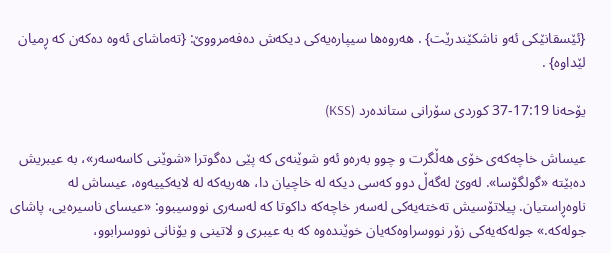{ئێسقانێكی ئه‌و ناشكێندرێت} . هه‌روه‌ها سیپاره‌یه‌كی دیكه‌ش ده‌فه‌مرووێ: {ته‌ماشای ئه‌وه‌ ده‌كه‌ن كه‌ ڕمیان لێداوه‌} .

یۆحەنا 17:19-37 كوردی سۆرانی ستانده‌رد (KSS)

عیساش خاچەکەی خۆی هەڵگرت و چوو بەرەو ئەو شوێنەی کە پێی دەگوترا «شوێنی کاسەسەر»، بە عیبریش دەبێتە «گولگۆسا». لەوێ لەگەڵ دوو کەسی دیکە لە خاچیان دا، هەریەکە لە لایەکییەوە، عیساش لە ناوەڕاستیان. پیلاتۆسیش تەختەیەکی لەسەر خاچەکە داکوتا کە لەسەری نووسیبوو: «عیسای ناسیرەیی، پاشای جولەکە.» جولەکەیەکی زۆر نووسراوەکەیان خوێندەوە کە بە عیبری و لاتینی و یۆنانی نووسرابوو،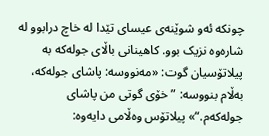چونکە ئەو شوێنەی عیسای تێدا لە خاچ درابوو لە شارەوە نزیک بوو. کاهینانی باڵای جولەکە بە پیلاتۆسیان گوت: «مەنووسە: پاشای جولەکە، بەڵام بنووسە: ”خۆی گوتی من پاشای جولەکەم.“» پیلاتۆس وەڵامی دایەوە: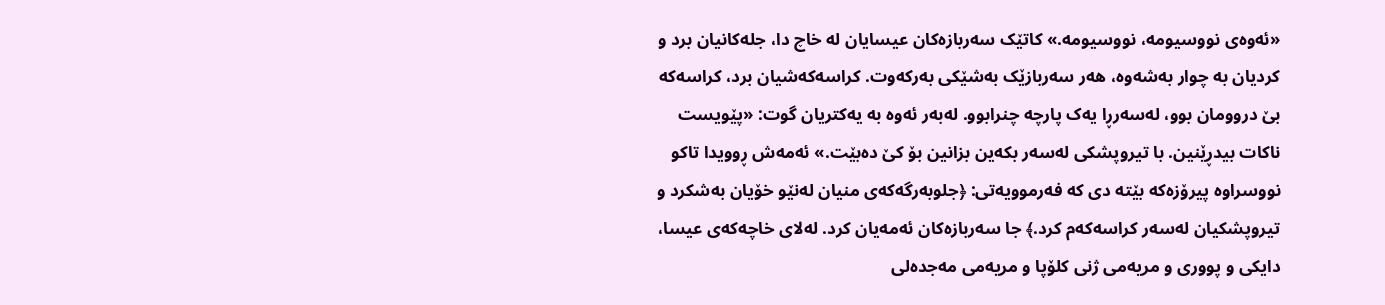«ئەوەی نووسیومە، نووسیومە.» کاتێک سەربازەکان عیسایان لە خاچ دا، جلەکانیان برد و کردیان بە چوار بەشەوە، هەر سەربازێک بەشێکی بەرکەوت. کراسەکەشیان برد، کراسەکە بێ دروومان بوو، لەسەرڕا یەک پارچە چنرابوو. لەبەر ئەوە بە یەکتریان گوت: «پێویست ناکات بیدڕێنین. با تیروپشکی لەسەر بکەین بزانین بۆ کێ دەبێت.» ئەمەش ڕوویدا تاکو نووسراوە پیرۆزەکە بێتە دی کە فەرموویەتی: ﴿جلوبەرگەکەی منیان لەنێو خۆیان بەشکرد و تیروپشکیان لەسەر کراسەکەم کرد.﴾ جا سەربازەکان ئەمەیان کرد. لەلای خاچەکەی عیسا، دایکی و پووری و مریەمی ژنی کلۆپا و مریەمی مەجدەلی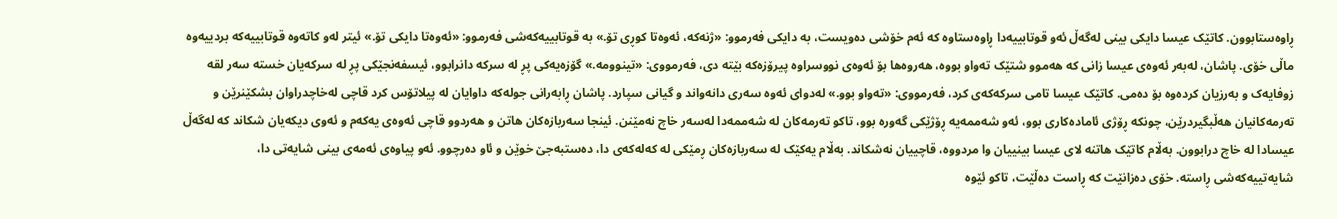ڕاوەستابوون. کاتێک عیسا دایکی بینی لەگەڵ ئەو قوتابییەدا ڕاوەستاوە کە ئەم خۆشی دەویست، بە دایکی فەرموو: «ژنەکە، ئەوەتا کوڕی تۆ.» بە قوتابییەکەشی فەرموو: «ئەوەتا دایکی تۆ.» ئیتر لەو کاتەوە قوتابییەکە بردییەوە ماڵی خۆی. پاشان، لەبەر ئەوەی عیسا زانی کە هەموو شتێک تەواو بووە، هەروەها بۆ ئەوەی نووسراوە پیرۆزەکە بێتە دی، فەرمووی: «تینوومە.» گۆزەیەکی پڕ لە سرکە دانرابوو، ئیسفەنجێکی پڕ لە سرکەیان خستە سەر لقە زوفایەک و بەرزیان کردەوە بۆ دەمی. کاتێک عیسا تامی سرکەکەی کرد، فەرمووی: «تەواو بوو.» لەدوای ئەوە سەری دانەواند و گیانی سپارد. پاشان ڕابەرانی جولەکە داوایان لە پیلاتۆس کرد قاچی لەخاچدراوان بشکێنرێن و تەرمەکانیان هەڵبگیردرێن، چونکە ڕۆژی ئامادەکاری بوو، ئەو شەممەیە ڕۆژێکی گەورە بوو، تاکو تەرمەکان لە شەممەدا لەسەر خاچ نەمێنن. ئینجا سەربازەکان هاتن و هەردوو قاچی ئەوەی یەکەم و ئەوی دیکەیان شکاند کە لەگەڵ عیسادا لە خاچ درابوون. بەڵام کاتێک هاتنە لای عیسا بینییان وا مردووە، قاچییان نەشکاند. بەڵام یەکێک لە سەربازەکان ڕمێکی لە کەلەکەی دا، دەستبەجێ خوێن و ئاو دەرچوو. ئەو پیاوەی ئەمەی بینی شایەتی دا، شایەتییەکەشی ڕاستە. خۆی دەزانێت کە ڕاست دەڵێت، تاکو ئێوە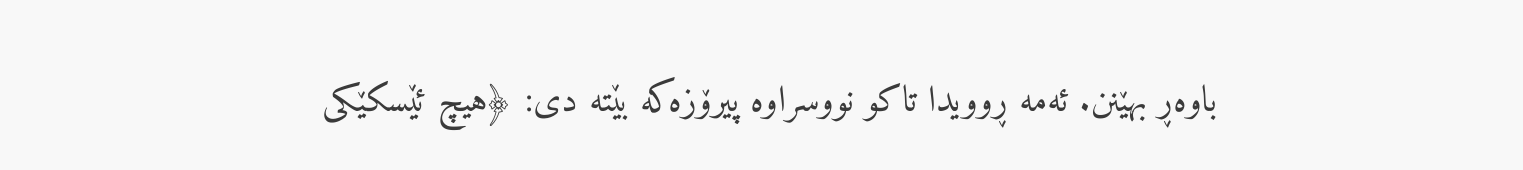باوەڕ بهێنن. ئەمە ڕوویدا تاکو نووسراوە پیرۆزەکە بێتە دی: ﴿هیچ ئێسکێکی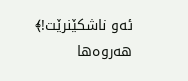ئەو ناشکێنرێت!﴾ هەروەها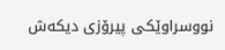نووسراوێکی پیرۆزی دیکەش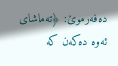دەفەرموێ: ﴿تەماشای ئەوە دەکەن کە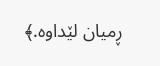ڕمیان لێداوە.﴾